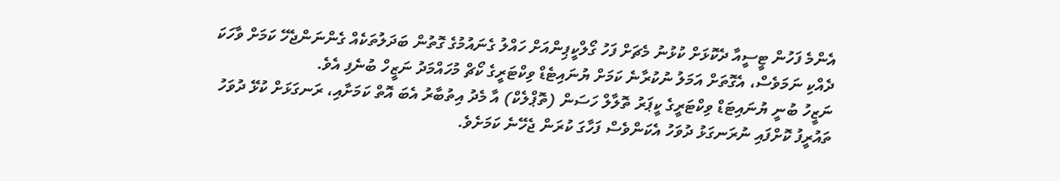އެންމެ ފަހުން ޓީސީއާ ދެކޮޅަށް ކުޅުނު މެޗަށް ފަހު ގޯލްކީޕިންއަށް ހައްލު ގެނައުމުގެ ގޮތުން ބަދަލުތަކެއް ގެންނަންޖެހޭ ކަމަށް ވާހަކަ ދެއްކި ނަމަވެސް، އެގޮތަށް އަމަލު ނުކުރާނެ ކަމަށް ޔުނައިޓެޑް ވިކްޓަރީގެ ކޯޗް މުހައްމަދު ނަޒީހް ބުނެފި އެވެ.
ނަޒީހު ބުނީ ޔުނައިޓަޑް ވިކްޓަރީގެ ކީޕަރު ތޮލާލް ހަސަން (ތޮޕްލެކް) އާ މެދު އިތުބާރު އެބަ އޮތް ކަމަށާއި، ރަނގަޅަށް ކުޅޭ ދުވަހު ތައުރީފު ކޮށްފައި ނުރަނގަޅު ދުވަހު އެކަންވެސް ފަހާގަ ކުރަން ޖެހޭނެ ކަމަށެވެ.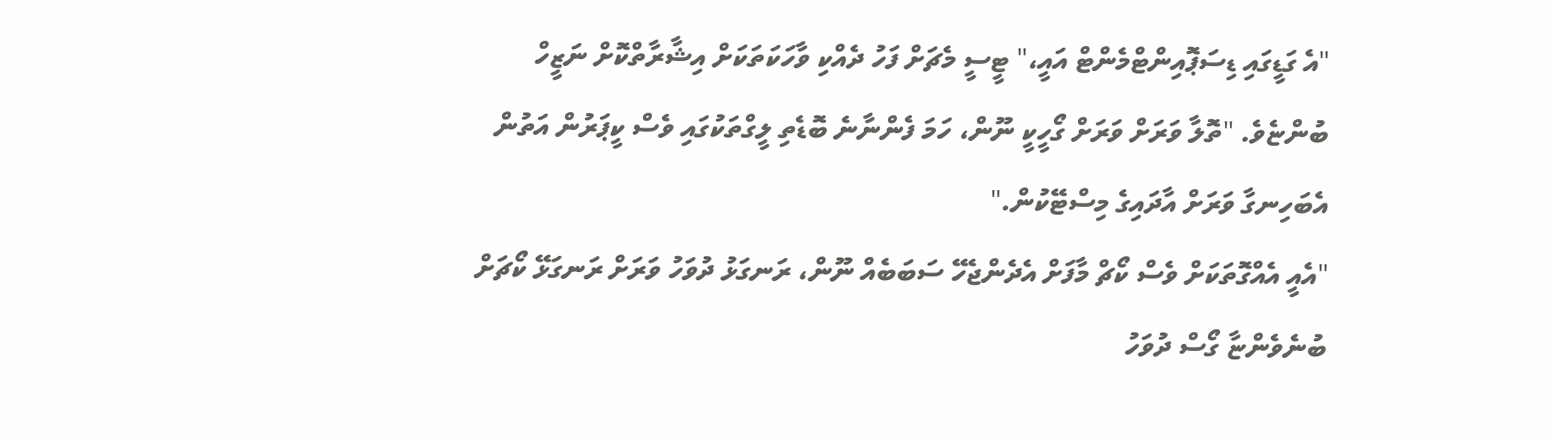"އެ ގަޑީގައި ޑިސަޕޮއިންޓްމެންޓް އައީ،" ޓީސީ މެޗަށް ފަހު ދެއްކި ވާހަކަތަކަށް އިޝާރާތްކޮށް ނަޒީހް ބުންޏެވެ. "ތޮލާ ވަރަށް ވަރަށް ގޯހީކީ ނޫން، ހަމަ ފެންނާނެ ބޮޑެތި ލީގްތަކުގައި ވެސް ކީޕަރުން އަތުން އެބަހިނގާ ވަރަށް އާދައިގެ މިސްޓޭކުން."
"އެއީ އެއްގޮތަކަށް ވެސް ކޯޗް މާފަށް އެދެންޖެހޭ ސަބަބެއް ނޫން، ރަނގަޅު ދުވަހު ވަރަށް ރަނގަޅޭ ކޯޗަށް ބުނެވެންޏާ ގޯސް ދުވަހު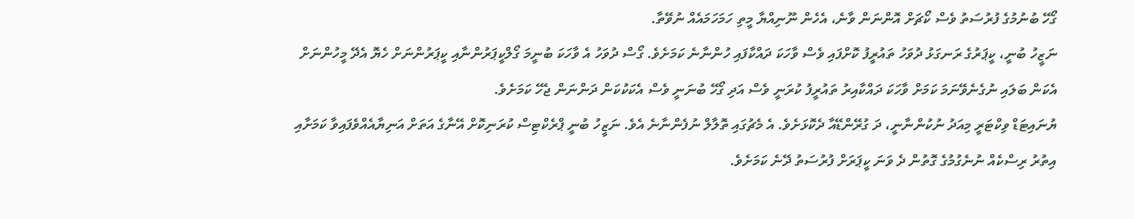ގޯހޭ ބުނުމުގެ ފުރުސަތު ވެސް ކޯޗަށް އޮންނަން ވާނެ، އެހެން ނޫނިއްޔާ މީތި ހަމަހަމައެއް ނުވޭތާ.
ނަޒީހު ބުނީ، ކީޕަރުގެ ރަނގަޅު ދުވަހު ތައުރީފު ކޮށްފައި ވެސް ވާހަކަ ދައްކާފައި ހުންނާނެ ކަމަށެވެ. ގޯސް ދުވަހު އެ ވާހަކަ ބުނީމަ ގޯލްކީޕަރުންނާއި ކީޕަރުންނަށް ހެޔޮ އެދޭ މީހުންނަށް އެކަން ބަލައި ނުގެނެވޭނަމަ ކަމަށް ވާހަކަ ދައްކާއިރު ތައުރީފު ކުރަނީ ވެސް އަދި ގޯހޭ ބުނަނީ ވެސް އެކަކުކަން ދަންނަން ޖެހޭ ކަމަށެވެ.
ޔުނައިޓަޑް ވިކްޓަރީ މިއަދު ނުކުންނާނީ، ދަ ގުރޭންޑޭއާ ދެކޮޅަށެވެ. އެ މެޗުގައި ތޮލާލް ނުފެންނާނެ އެވެ. ނަޒީހު ބުނީ ޕްރެކްޓިސް ކުރަނިކޮށް އޭނާގެ އަތަށް އަނިޔާއެއްވެފައިވާ ކަމަށާއި އިތުރު ރިސްކެއް ނުނެގުމުގެ ގޮތުން ދެ ވަނަ ކީޕަރަށް ފުރުސަތު ދޭނެ ކަމަށެވެ.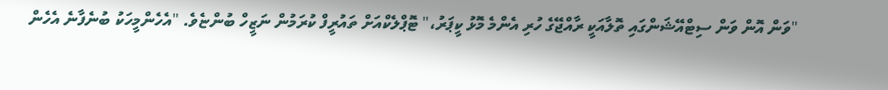"ވަން އޮން ވަން ސިޓްއޭޝަންގައި ތޮލާއަކީ ރާއްޖޭގެ ހުރި އެންމެ މޮޅު ކީޕަރު،" ޓޮޕްލެކްއަށް ތައުރީފް ކުރަމުން ނަޒީހް ބުންޏެވެ. "އެހެންމީހަކު ބުނެފާނެ އެހެން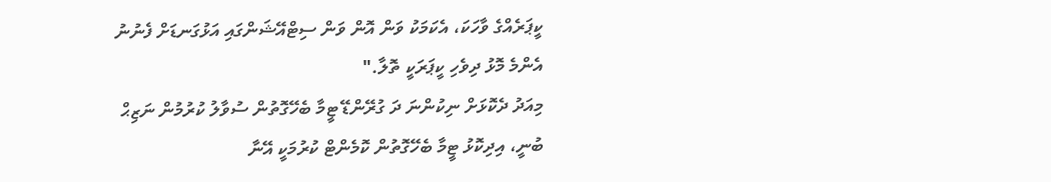ކީޕަރެއްގެ ވާހަކަ، އެކަމަކު ވަން އޮން ވަން ސިޓްއޭޝަންގައި އަޅުގަނޑަށް ފެނުނު އެންމެ މޮޅު ދިވެހި ކީޕަރަކީ ތޮލާ."
މިއަދު ދެކޮޅަށް ނިކުންނަ ދަ ގުރޭންޑޭ ޓީމާ ބެހޭގޮތުން ސުވާލު ކުރުމުން ނަޒިޙް ބުނީ، އިދިކޮޅު ޓީމާ ބެހޭގޮތުން ކޮމެންޓް ކުރުމަކީ އޭނާ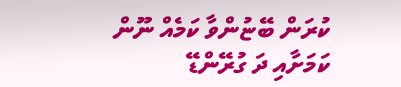ކުރަން ބޭޏުންވާ ކަމެއް ނޫން ކަމަށާއި ދަ ގުރޭންޑޭ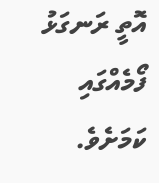އޮތީ ރަނގަޅު ފޯމެއްގައި ކަމަށެވެ.